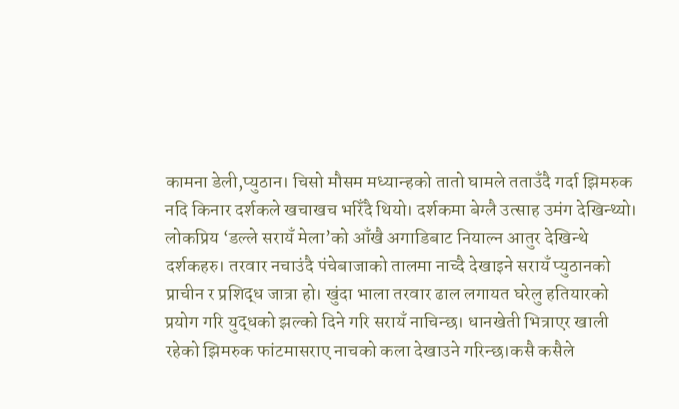कामना डेली,प्युठान। चिसो मौसम मध्यान्हको तातो घामले तताउँदै गर्दा झिमरुक नदि किनार दर्शकले खचाखच भरिँदै थियो। दर्शकमा बेग्लै उत्साह उमंग देखिन्थ्यो। लोकप्रिय ‘डल्ले सरायँ मेला’को आँखै अगाडिबाट नियाल्न आतुर देखिन्थे दर्शकहरु। तरवार नचाउंदै पंचेबाजाको तालमा नाच्दै देखाइने सरायँ प्युठानको प्राचीन र प्रशिद्ध जात्रा हो। खुंदा भाला तरवार ढाल लगायत घरेलु हतियारको प्रयोग गरि युद्धको झल्को दिने गरि सरायँ नाचिन्छ। धानखेती भित्राएर खाली रहेको झिमरुक फांटमासराए नाचको कला देखाउने गरिन्छ।कसै कसैले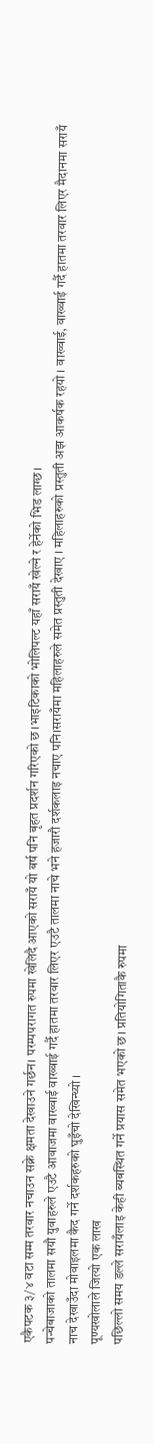एकैपटक ३/४ वटा सम्म तरवार नचाउन सक्ने क्षमता देखाउने गर्छन। परम्पपरागत रुपमा खेलिदै आएको सरायँ यो बर्ष पनि बृहत प्रदर्शन गरिएको छ।भाइटिकाको भोलिपल्ट यहाँ सरायँ खेल्ने र हेर्नेको भिड लाग्छ।
पन्चेबाजाको तालमा सयौ युवाहरुले एउटै आवाजमा वाख्वाई वाख्वाई गर्दै हातमा तरवार लिएर एउटै तालमा नाचे भने हजारौ दर्शकलाइ नचाए पनि।सरायँमा महिलाहरुले समेत प्रस्तुती देखाए । महिलाहरुको प्रस्तुती अझ आकर्षक रहयो । वाख्वाई, वाख्वाई गर्दै हातमा तरवार लिएर मैदानमा सरायँ नाच देखाउँदा मोवाइलमा कैद गर्ने दर्शकहरुको घुइँचो देखिन्थ्यो ।
पूण्यखोलाले जित्यो एक लाख
पछिल्लो समय डल्ले सरायँलाइ केही ब्यबस्थित गर्ने प्रयास समेत भएको छ। प्रतियोगिताकै रुपमा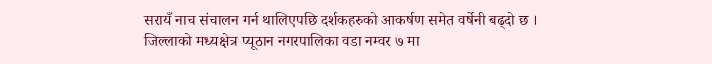सरायँ नाच संचालन गर्न थालिएपछि दर्शकहरुको आकर्षण समेत वर्षेनी बढ्दो छ । जिल्लाको मध्यक्षेत्र प्यूठान नगरपालिका वडा नम्वर ७ मा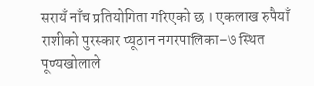सरायँ नाँच प्रतियोगिता गरिएको छ । एकलाख रुपैयाँ राशीको पुरस्कार प्यूठान नगरपालिका–७ स्थित पूण्यखोलाले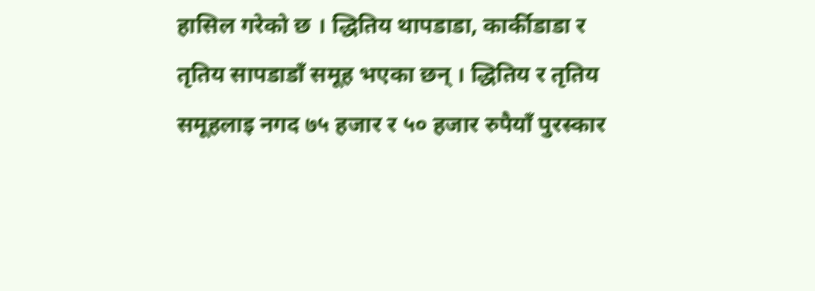हासिल गरेको छ । द्धितिय थापडाडा, कार्कीडाडा र तृतिय सापडाडाँ समूह भएका छन् । द्धितिय र तृतिय समूहलाइ नगद ७५ हजार र ५० हजार रुपैयाँ पुरस्कार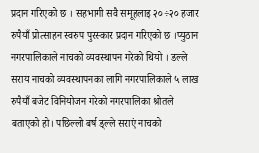प्रदान गरिएको छ । सहभागी सवै समूहलाइ २०÷२० हजार रुपैयाँ प्रोत्साहन स्वरुप पुरस्कार प्रदान गरिएको छ ।प्युठान नगरपालिकाले नाचको व्यवस्थापन गरेको थियो । डल्ले सराय नाचको व्यवस्थापनका लागि नगरपालिकाले ५ लाख रुपैयाँ बजेट विनियोजन गरेको नगरपालिका श्रोतले बताएको हो। पछिल्लो बर्ष ड्ल्ले सराएं नाचको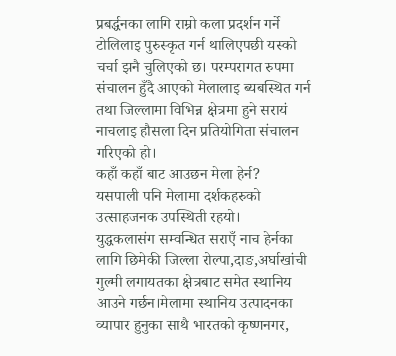प्रबर्द्धनका लागि राम्रो कला प्रदर्शन गर्ने टोलिलाइ पुरुस्कृत गर्न थालिएपछी यस्को चर्चा झनै चुलिएको छ। परम्परागत रुपमा संचालन हुँदै आएको मेलालाइ ब्यबस्थित गर्न तथा जिल्लामा विभिन्न क्षेत्रमा हुने सरायं नाचलाइ हौसला दिन प्रतियोगिता संचालन गरिएको हो।
कहाँ कहाँ बाट आउछन मेला हेर्न?
यसपाली पनि मेलामा दर्शकहरुको उत्साहजनक उपस्थिती रहयो।
युद्धकलासंग सम्वन्धित सराएँ नाच हेर्नका लागि छिमेकी जिल्ला रोल्पा,दाङ,अर्घाखांची गुल्मी लगायतका क्षेत्रबाट समेत स्थानिय आउने गर्छन।मेलामा स्थानिय उत्पादनका व्यापार हुनुका साथै भारतको कृष्णनगर,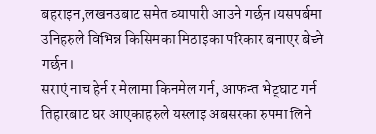बहराइन,लखनउबाट समेत व्यापारी आउने गर्छन।यसपर्बमा उनिहरुले विभिन्न किसिमका मिठाइका परिकार बनाएर बेच्ने गर्छन।
सराएं नाच हेर्न र मेलामा किनमेल गर्न, आफन्त भेट्घाट गर्न तिहारबाट घर आएकाहरुले यस्लाइ अबसरका रुपमा लिने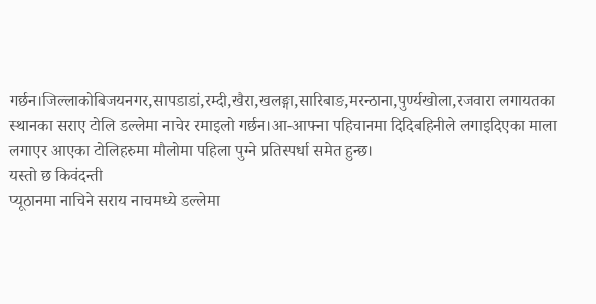गर्छन।जिल्लाकोबिजयनगर,सापडाडां,रम्दी,खैरा,खलङ्गा,सारिबाङ,मरन्ठाना,पुर्ण्यखोला,रजवारा लगायतका स्थानका सराए टोलि डल्लेमा नाचेर रमाइलो गर्छन।आ-आफ्ना पहिचानमा दिदिबहिनीले लगाइदिएका माला लगाएर आएका टोलिहरुमा मौलोमा पहिला पुग्ने प्रतिस्पर्धा समेत हुन्छ।
यस्तो छ किवंदन्ती
प्यूठानमा नाचिने सराय नाचमध्ये डल्लेमा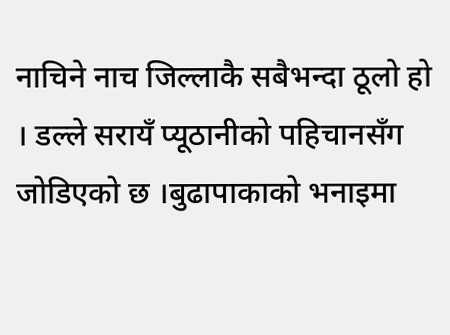नाचिने नाच जिल्लाकै सबैभन्दा ठूलो हो । डल्ले सरायँ प्यूठानीको पहिचानसँग जोडिएको छ ।बुढापाकाको भनाइमा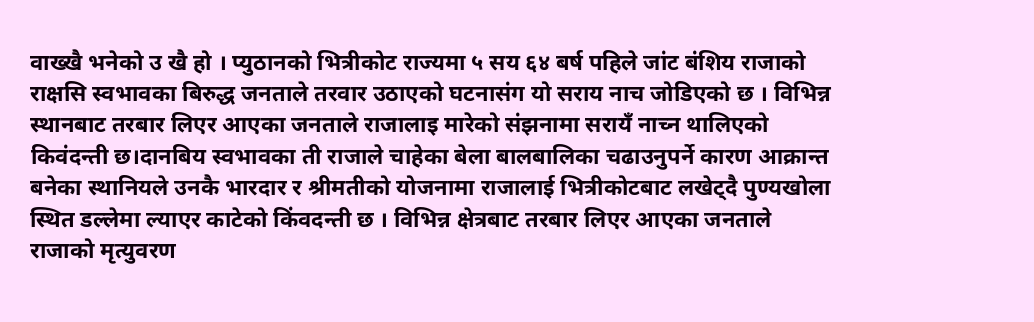वाख्खै भनेको उ खै हो । प्युठानको भित्रीकोट राज्यमा ५ सय ६४ बर्ष पहिले जांट बंशिय राजाको राक्षसि स्वभावका बिरुद्ध जनताले तरवार उठाएको घटनासंग यो सराय नाच जोडिएको छ । विभिन्न स्थानबाट तरबार लिएर आएका जनताले राजालाइ मारेको संझनामा सरायँ नाच्न थालिएको किवंदन्ती छ।दानबिय स्वभावका ती राजाले चाहेका बेला बालबालिका चढाउनुपर्ने कारण आक्रान्त बनेका स्थानियले उनकै भारदार र श्रीमतीको योजनामा राजालाई भित्रीकोटबाट लखेट्दै पुण्यखोला स्थित डल्लेमा ल्याएर काटेको किंवदन्ती छ । विभिन्न क्षेत्रबाट तरबार लिएर आएका जनताले राजाको मृत्युवरण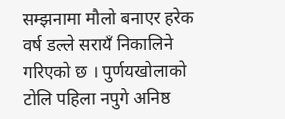सम्झनामा मौलो बनाएर हरेक वर्ष डल्ले सरायँ निकालिने गरिएको छ । पुर्णयखोलाको टोलि पहिला नपुगे अनिष्ठ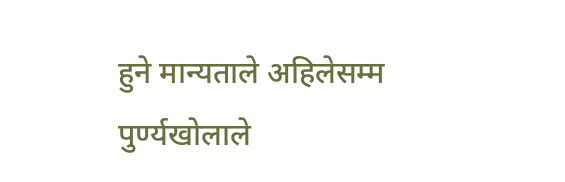हुने मान्यताले अहिलेसम्म पुर्ण्यखोलाले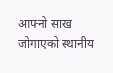आफ्नो साख जोगाएको स्थानीय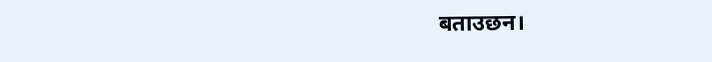बताउछन।